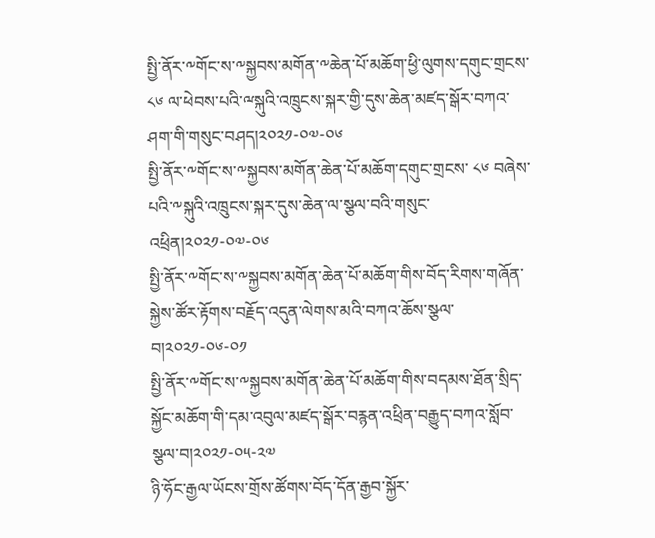སྤྱི་ནོར་༸གོང་ས་༸སྐྱབས་མགོན་༸ཆེན་པོ་མཆོག་ཕྱི་ལུགས་དགུང་གྲངས་ ༨༦ ལ་ཕེབས་པའི་ྋསྐུའི་འཁྲུངས་སྐར་གྱི་དུས་ཆེན་མཛད་སྒོར་བཀའ་ཤག་གི་གསུང་བཤད།༢༠༢༡-༠༧-༠༦
སྤྱི་ནོར་༸གོང་ས་༸སྐྱབས་མགོན་ཆེན་པོ་མཆོག་དགུང་གྲངས་ ༨༦ བཞེས་པའི་༸སྐུའི་འཁྲུངས་སྐར་དུས་ཆེན་ལ་སྩལ་བའི་གསུང་འཕྲིན།༢༠༢༡-༠༧-༠༦
སྤྱི་ནོར་༸གོང་ས་༸སྐྱབས་མགོན་ཆེན་པོ་མཆོག་གིས་བོད་རིགས་གཞོན་སྐྱེས་ཚོར་རྟོགས་བརྗོད་འདུན་ལེགས་མའི་བཀའ་ཆོས་སྩལ་བ།༢༠༢༡-༠༦-༠༡
སྤྱི་ནོར་༸གོང་ས་༸སྐྱབས་མགོན་ཆེན་པོ་མཆོག་གིས་བདམས་ཐོན་སྲིད་སྐྱོང་མཆོག་གི་དམ་འབུལ་མཛད་སྒོར་བརྙན་འཕྲིན་བརྒྱུད་བཀའ་སློབ་སྩལ་བ།༢༠༢༡-༠༥-༢༧
ཉི་ཧོང་རྒྱལ་ཡོངས་གྲོས་ཚོགས་བོད་དོན་རྒྱབ་སྐྱོར་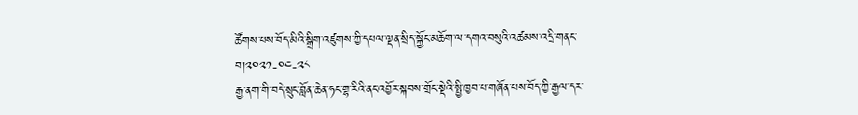ཚོགས་པས་བོད་མིའི་སྒྲིག་འཛུགས་ཀྱི་དཔལ་ལྡན་སྲིད་སྐྱོང་མཆོག་ལ་དགའ་བསུའི་འཚམས་འདྲི་གནང་བ།༢༠༢༡-༠༤-༢༨
རྒྱ་ནག་གི་བདེ་སྲུང་བློན་ཆེན་ཧང་གྷ་རིའི་ནང་འབྱོར་སྐབས་གྲོང་སྡེའི་སྤྱི་ཁྱབ་པ་གཞོན་པས་བོད་ཀྱི་རྒྱལ་དར་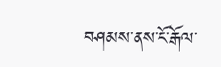བཤམས་ནས་ངོ་རྒོལ་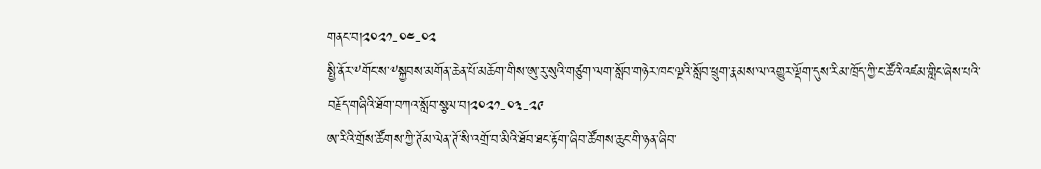གནང་བ།༢༠༢༡-༠༤-༠༢
སྤྱི་ནོར་༸གོང་ས་༸སྐྱབས་མགོན་ཆེན་པོ་མཆོག་གིས་ཨུ་རུ་སུའི་གཙུག་ལག་སློབ་གཉེར་ཁང་ལྔའི་སློབ་ཕྲུག་རྣམས་ལ་འགྱུར་ལྡོག་དུས་རིམ་ཁྲོད་ཀྱི་ང་ཚོའི་འཛམ་གླིང་ཞེས་པའི་བརྗོད་གཞིའི་ཐོག་བཀའ་སློབ་སྩལ་བ།༢༠༢༡-༠༣-༢༩
ཨ་རིའི་གྲོས་ཚོགས་ཀྱི་ཊོམ་ལེན་ཊོ་སི་འགྲོ་བ་མིའི་ཐོབ་ཐང་རྟོག་ཞིབ་ཚོགས་ཆུང་གི་ཉན་ཞིབ་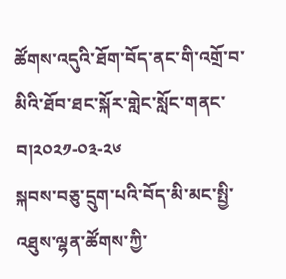ཚོགས་འདུའི་ཐོག་བོད་ནང་གི་འགྲོ་བ་མིའི་ཐོབ་ཐང་སྐོར་གླེང་སློང་གནང་བ།༢༠༢༡-༠༣-༢༦
སྐབས་བཅུ་དྲུག་པའི་བོད་མི་མང་སྤྱི་འཐུས་ལྷན་ཚོགས་ཀྱི་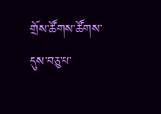གྲོས་ཚོགས་ཚོགས་དུས་བཅུ་པ་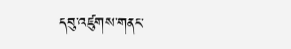དབུ་འཛུགས་གནང་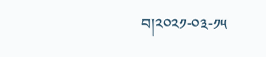བ།༢༠༢༡-༠༣-༡༥